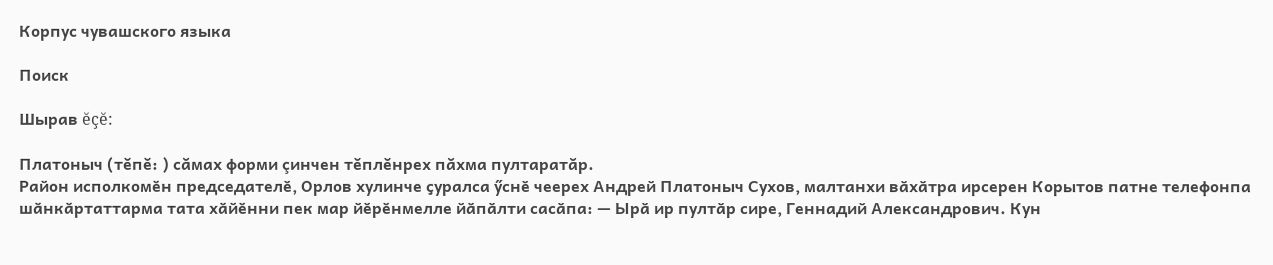Корпус чувашского языка

Поиск

Шырав ĕçĕ:

Платоныч (тĕпĕ: ) сăмах форми çинчен тĕплĕнрех пăхма пултаратăр.
Район исполкомӗн председателӗ, Орлов хулинче ҫуралса ӳснӗ чеерех Андрей Платоныч Сухов, малтанхи вӑхӑтра ирсерен Корытов патне телефонпа шӑнкӑртаттарма тата хӑйӗнни пек мар йӗрӗнмелле йӑпӑлти сасӑпа: — Ырӑ ир пултӑр сире, Геннадий Александрович. Кун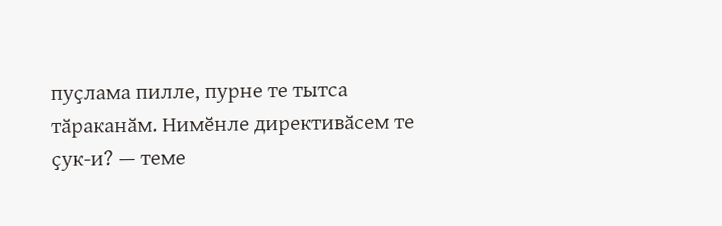пуҫлама пилле, пурне те тытса тӑраканӑм. Нимӗнле директивӑсем те ҫук-и? — теме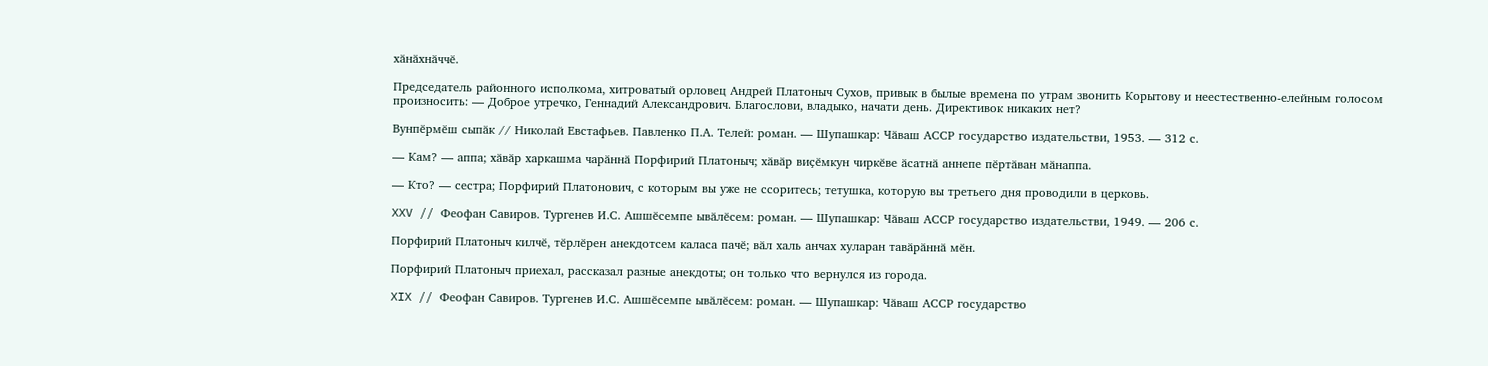хӑнӑхнӑччӗ.

Председатель районного исполкома, хитроватый орловец Андрей Платоныч Сухов, привык в былые времена по утрам звонить Корытову и неестественно-елейным голосом произносить: — Доброе утречко, Геннадий Александрович. Благослови, владыко, начати день. Директивок никаких нет?

Вунпӗрмӗш сыпӑк // Николай Евстафьев. Павленко П.А. Телей: роман. — Шупашкар: Чӑваш АССР государство издательстви, 1953. — 312 с.

— Кам? — аппа; хӑвӑр харкашма чарӑннӑ Порфирий Платоныч; хӑвӑр виҫӗмкун чиркӗве ӑсатнӑ аннепе пӗртӑван мӑнаппа.

— Кто? — сестра; Порфирий Платонович, с которым вы уже не ссоритесь; тетушка, которую вы третьего дня проводили в церковь.

XXV // Феофан Савиров. Тургенев И.С. Ашшӗсемпе ывӑлӗсем: роман. — Шупашкар: Чӑваш АССР государство издательстви, 1949. — 206 с.

Порфирий Платоныч килчӗ, тӗрлӗрен анекдотсем каласа пачӗ; вӑл халь анчах хуларан тавӑрӑннӑ мӗн.

Порфирий Платоныч приехал, рассказал разные анекдоты; он только что вернулся из города.

XIX // Феофан Савиров. Тургенев И.С. Ашшӗсемпе ывӑлӗсем: роман. — Шупашкар: Чӑваш АССР государство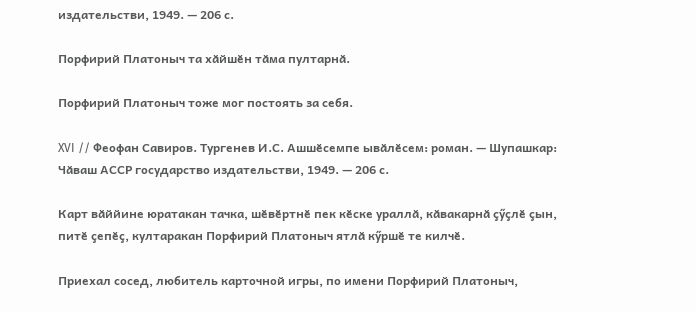издательстви, 1949. — 206 с.

Порфирий Платоныч та хӑйшӗн тӑма пултарнӑ.

Порфирий Платоныч тоже мог постоять за себя.

XVI // Феофан Савиров. Тургенев И.С. Ашшӗсемпе ывӑлӗсем: роман. — Шупашкар: Чӑваш АССР государство издательстви, 1949. — 206 с.

Карт вӑййине юратакан тачка, шӗвӗртнӗ пек кӗске ураллӑ, кӑвакарнӑ ҫӳҫлӗ ҫын, питӗ ҫепӗҫ, култаракан Порфирий Платоныч ятлӑ кӳршӗ те килчӗ.

Приехал сосед, любитель карточной игры, по имени Порфирий Платоныч,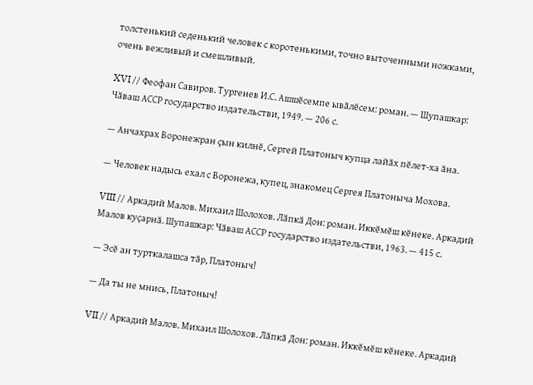толстенький седенький человек с коротенькими, точно выточенными ножками, очень вежливый и смешливый.

XVI // Феофан Савиров. Тургенев И.С. Ашшӗсемпе ывӑлӗсем: роман. — Шупашкар: Чӑваш АССР государство издательстви, 1949. — 206 с.

— Анчахрах Воронежран ҫын килнӗ, Сергей Платоныч купца лайӑх пӗлет-ха ӑна.

— Человек надысь ехал с Воронежа, купец, знакомец Сергея Платоныча Мохова.

VIII // Аркадий Малов. Михаил Шолохов. Лӑпкӑ Дон: роман. Иккӗмӗш кӗнеке. Аркадий Малов куҫарнӑ. Шупашкар: Чӑваш АССР государство издательстви, 1963. — 415 с.

— Эсӗ ан турткалашса тӑр, Платоныч!

— Да ты не мнись, Платоныч!

VII // Аркадий Малов. Михаил Шолохов. Лӑпкӑ Дон: роман. Иккӗмӗш кӗнеке. Аркадий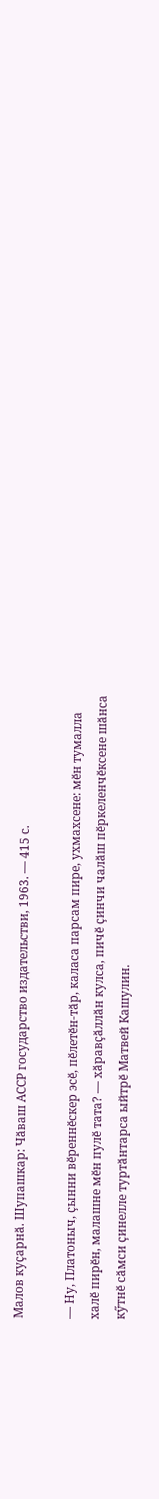Малов куҫарнӑ. Шупашкар: Чӑваш АССР государство издательстви, 1963. — 415 с.

— Ну, Платоныч, ҫынни вӗреннӗскер эсӗ, пӗлетӗн-тӑр, каласа парсам пире, ухмахсене: мӗн тумалла халӗ пирӗн, малашне мӗн пулӗ тата? — хӑравҫӑллӑн кулса, пичӗ ҫинчи чалӑш пӗркеленчӗксене шӑнса кӳтнӗ сӑмси ҫинелле туртӑнтарса ыйтрӗ Матвей Кашулин.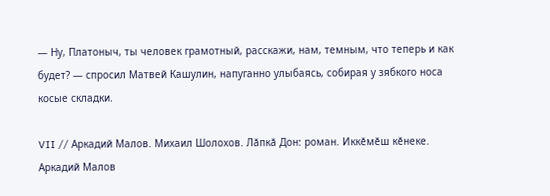— Ну, Платоныч, ты человек грамотный, расскажи, нам, темным, что теперь и как будет? — спросил Матвей Кашулин, напуганно улыбаясь, собирая у зябкого носа косые складки.

VII // Аркадий Малов. Михаил Шолохов. Лӑпкӑ Дон: роман. Иккӗмӗш кӗнеке. Аркадий Малов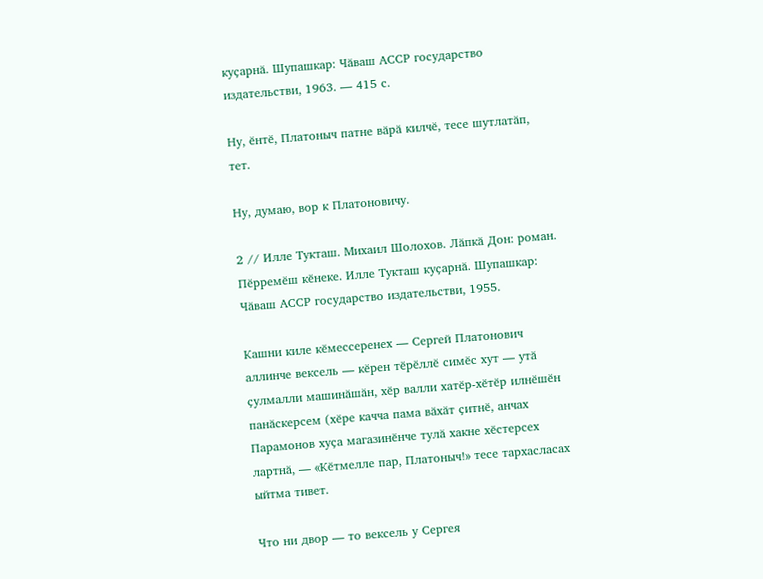куҫарнӑ. Шупашкар: Чӑваш АССР государство издательстви, 1963. — 415 с.

Ну, ӗнтӗ, Платоныч патне вӑрӑ килчӗ, тесе шутлатӑп, тет.

Ну, думаю, вор к Платоновичу.

2 // Илле Тукташ. Михаил Шолохов. Лӑпкӑ Дон: роман. Пӗрремӗш кӗнеке. Илле Тукташ куҫарнӑ. Шупашкар: Чӑваш АССР государство издательстви, 1955.

Кашни киле кӗмессеренех — Сергей Платонович аллинче вексель — кӗрен тӗрӗллӗ симӗс хут — утӑ ҫулмалли машинӑшӑн, хӗр валли хатӗр-хӗтӗр илнӗшӗн панӑскерсем (хӗре качча пама вӑхӑт ҫитнӗ, анчах Парамонов хуҫа магазинӗнче тулӑ хакне хӗстерсех лартнӑ, — «Кӗтмелле пар, Платоныч!» тесе тархасласах ыйтма тивет.

Что ни двор — то вексель у Сергея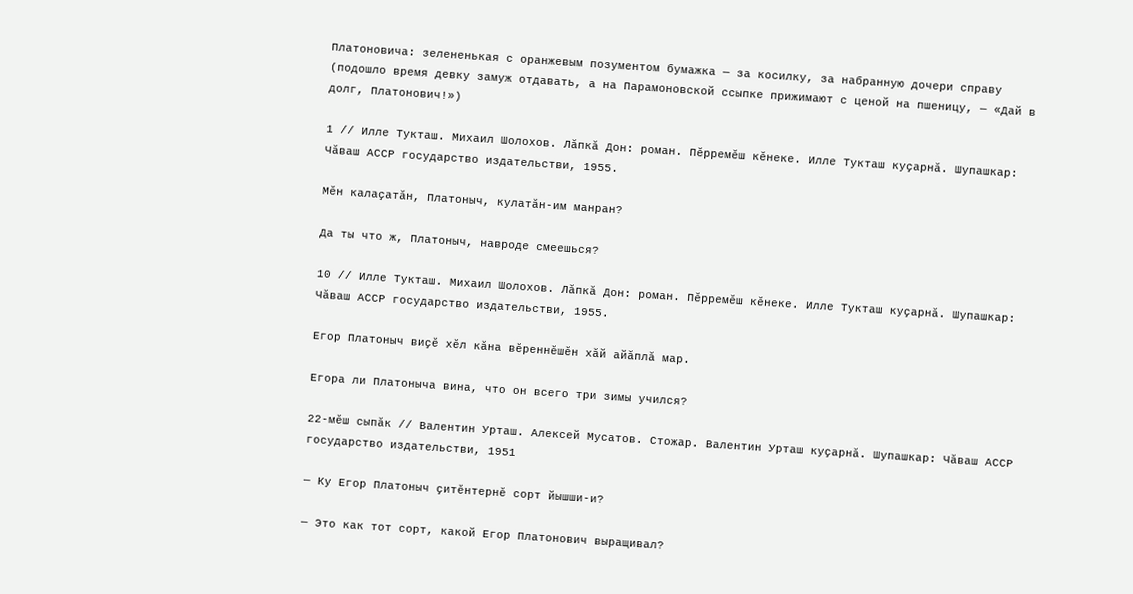Платоновича: зелененькая с оранжевым позументом бумажка — за косилку, за набранную дочери справу (подошло время девку замуж отдавать, а на Парамоновской ссыпке прижимают с ценой на пшеницу, — «Дай в долг, Платонович!»)

1 // Илле Тукташ. Михаил Шолохов. Лӑпкӑ Дон: роман. Пӗрремӗш кӗнеке. Илле Тукташ куҫарнӑ. Шупашкар: Чӑваш АССР государство издательстви, 1955.

Мӗн калаҫатӑн, Платоныч, кулатӑн-им манран?

Да ты что ж, Платоныч, навроде смеешься?

10 // Илле Тукташ. Михаил Шолохов. Лӑпкӑ Дон: роман. Пӗрремӗш кӗнеке. Илле Тукташ куҫарнӑ. Шупашкар: Чӑваш АССР государство издательстви, 1955.

Егор Платоныч виҫӗ хӗл кӑна вӗреннӗшӗн хӑй айӑплӑ мар.

Егора ли Платоныча вина, что он всего три зимы учился?

22-мӗш сыпӑк // Валентин Урташ. Алексей Мусатов. Стожар. Валентин Урташ куҫарнӑ. Шупашкар: Чӑваш АССР государство издательстви, 1951

— Ку Егор Платоныч ҫитӗнтернӗ сорт йышши-и?

— Это как тот сорт, какой Егор Платонович выращивал?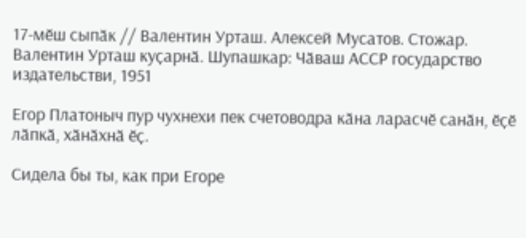17-мӗш сыпӑк // Валентин Урташ. Алексей Мусатов. Стожар. Валентин Урташ куҫарнӑ. Шупашкар: Чӑваш АССР государство издательстви, 1951

Егор Платоныч пур чухнехи пек счетоводра кӑна ларасчӗ санӑн, ӗҫӗ лӑпкӑ, хӑнӑхнӑ ӗҫ.

Сидела бы ты, как при Егоре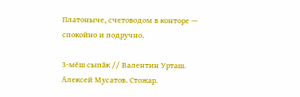Платоныче, счетоводом в конторе — спокойно и подручно.

3-мӗш сыпӑк // Валентин Урташ. Алексей Мусатов. Стожар.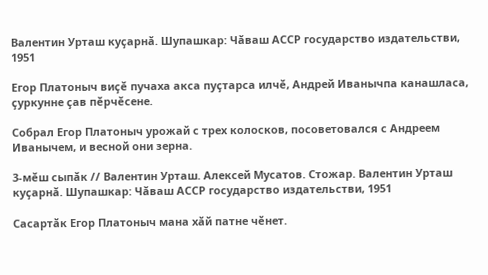Валентин Урташ куҫарнӑ. Шупашкар: Чӑваш АССР государство издательстви, 1951

Егор Платоныч виҫӗ пучаха акса пуҫтарса илчӗ, Андрей Иванычпа канашласа, ҫуркунне ҫав пӗрчӗсене.

Собрал Егор Платоныч урожай с трех колосков, посоветовался с Андреем Иванычем, и весной они зерна.

3-мӗш сыпӑк // Валентин Урташ. Алексей Мусатов. Стожар. Валентин Урташ куҫарнӑ. Шупашкар: Чӑваш АССР государство издательстви, 1951

Сасартӑк Егор Платоныч мана хӑй патне чӗнет.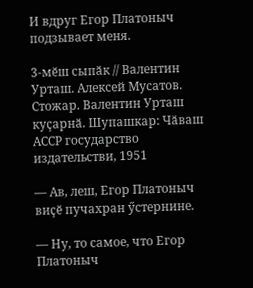И вдруг Егор Платоныч подзывает меня.

3-мӗш сыпӑк // Валентин Урташ. Алексей Мусатов. Стожар. Валентин Урташ куҫарнӑ. Шупашкар: Чӑваш АССР государство издательстви, 1951

— Ав, леш, Егор Платоныч виҫӗ пучахран ӳстернине.

— Ну, то самое, что Егор Платоныч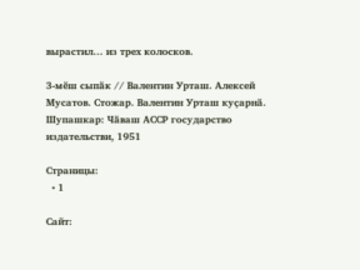вырастил… из трех колосков.

3-мӗш сыпӑк // Валентин Урташ. Алексей Мусатов. Стожар. Валентин Урташ куҫарнӑ. Шупашкар: Чӑваш АССР государство издательстви, 1951

Страницы:
  • 1

Сайт: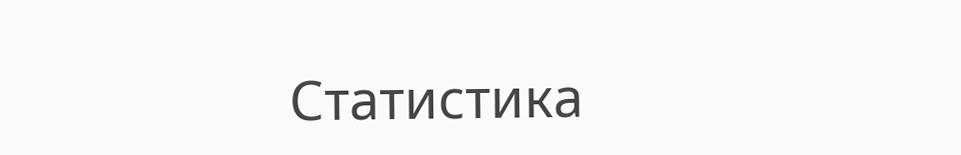Статистика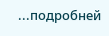...подробней